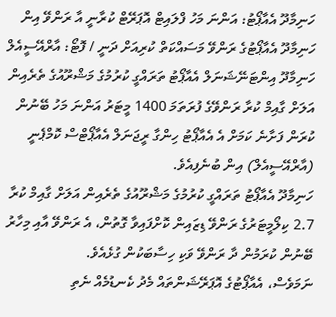ހަނިމާދޫ އެއާޕޯޓު: އަންނަ މަހު ފްލައިޓް އޮޕަރޭޓް ކުރާނީ އާ ރަންވޭ އިން
ހަނިމާދޫ އެއާޕޯޓުގެ ރަންވޭ މަސައްކަތް ކުރިއަށް ދަނީ / ފޮޓޯ: އާރްއޭސީއެލް
ހަނިމާދޫ އިންޓަނޭޝަނަލް އެއާޕޯޓު ތަރައްގީ ކުރުމުގެ މަޝްރޫއުގެ ތެރެއިން އަލަށް ގާއިމް ކުރާ ރަންވޭގެ ފުރަތަމަ 1400 މީޓަރު އަންނަ މަހު ބޭނުން ކުރަން ފަށާނެ ކަމަށް އެ އެއާޕޯޓު ހިންގާ ރީޖަނަލް އެއާޕޯޓްސް ކޮމްޕެނީ (އާރްއޭސީއެލް) އިން ބުނެފިއެވެ.
ހަނިމާދޫ އެއާޕޯޓު ތަރައްގީ ކުރުމުގެ މަޝްރޫއުގެ ތެރެއިން އަލަށް ގާއިމް ކުރާ 2.7 ކިލޯމީޓަރުގެ ރަންވޭ ޑިޒައިން ކޮށްފައިވާ ގޮތުން، އެ ރަންވޭ އާއި މިހާރު ބޭނުން ކުރަމުން ދާ ރަންވޭ ވަކި ހިސާބަކުން ގުޅެއެވެ.
ނަމަވެސް، އެއާޕޯޓުގެ އޮޕަރޭޝަންތައް މެދު ކެނޑުމެއް ނެތި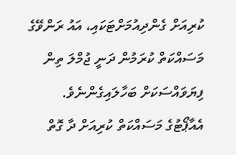ކުރިއަށް ގެންދިއުމަށްޓަކައި، އައު ރަންވޭގެ މަސައްކަތް ކުރަމުން ދަނީ ޖުމްލަ ތިން ފިޔަވައްސަކަށް ބަހާލައިގެންނެވެ.
އެއާޕޯޓުގެ މަސައްކަތް ކުރިއަށް ދާ ގޮތް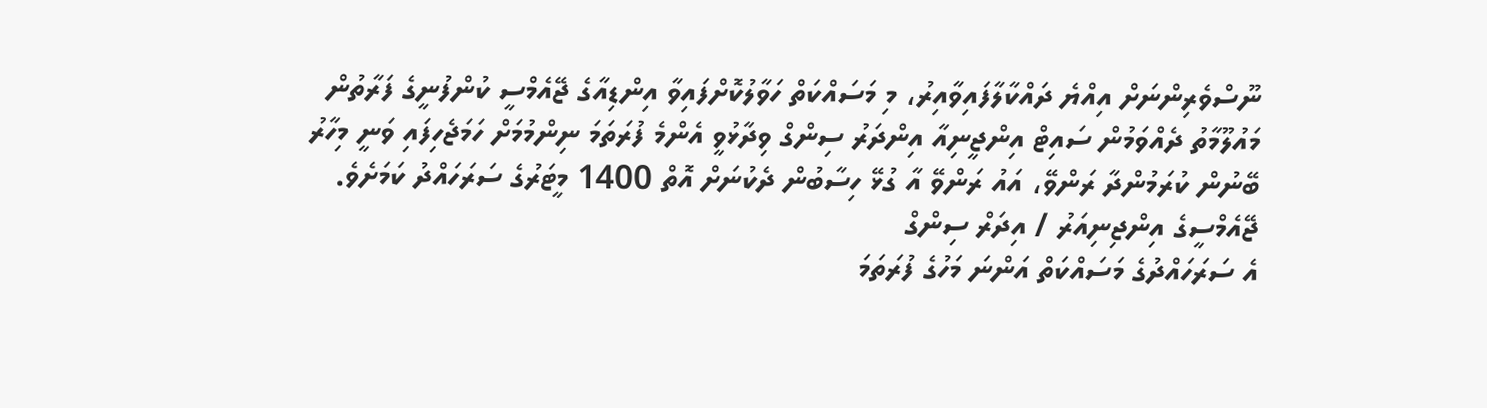ނޫސްވެރިންނަށް އިއްޔެ ދައްކާލާފައިވާއިރު، މި މަސައްކަތް ހަވާލުކޮށްފައިވާ އިންޑިއާގެ ޖޭއެމްސީ ކުންފުނީގެ ފަރާތުން މައުލޫމާތު ދެއްވަމުން ސައިޓް އިންޖީނިއާ އިންދަރު ސިންގް ވިދާޅުވީ އެންމެ ފުރަތަމަ ނިންމުމަށް ހަމަޖެހިފައި ވަނީ މިހާރު ބޭނުން ކުރަމުންދާ ރަންވޭ، އައު ރަންވޭ އާ ގުޅޭ ހިސާބުން ދެކުނަށް އޮތް 1400 މީޓަރުގެ ސަރަހައްދު ކަމަށެވެ.
ޖޭއެމްސީގެ އިންޖިނިއަރު / އިދަރް ސިންގް
އެ ސަރަހައްދުގެ މަސައްކަތް އަންނަ މަހުގެ ފުރަތަމަ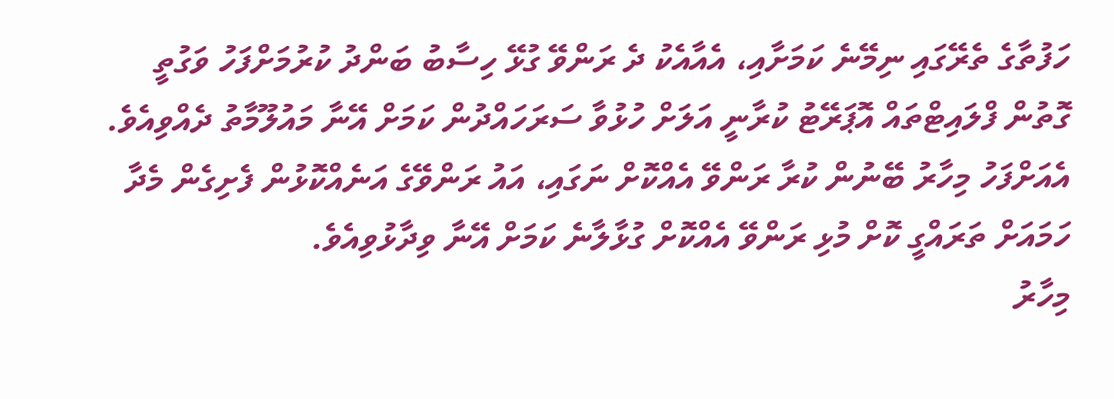ހަފުތާގެ ތެރޭގައި ނިމޭނެ ކަމަށާއި، އެއާއެކު ދެ ރަންވޭ ގުޅޭ ހިސާބު ބަންދު ކުރުމަށްފަހު ވަގުތީ ގޮތުން ފްލައިޓްތައް އޮޕަރޭޓު ކުރާނީ އަލަށް ހުޅުވާ ސަރަހައްދުން ކަމަށް އޭނާ މައުލޫމާތު ދެއްވިއެވެ.
އެއަށްފަހު މިހާރު ބޭނުން ކުރާ ރަންވޭ އެއްކޮށް ނަގައި، އައު ރަންވޭގެ އަނެއްކޮޅުން ފެށިގެން މެދާ ހަމައަށް ތަރައްގީ ކޮށް މުޅި ރަންވޭ އެއްކޮށް ގުޅާލާނެ ކަމަށް އޭނާ ވިދާޅުވިއެވެ.
މިހާރު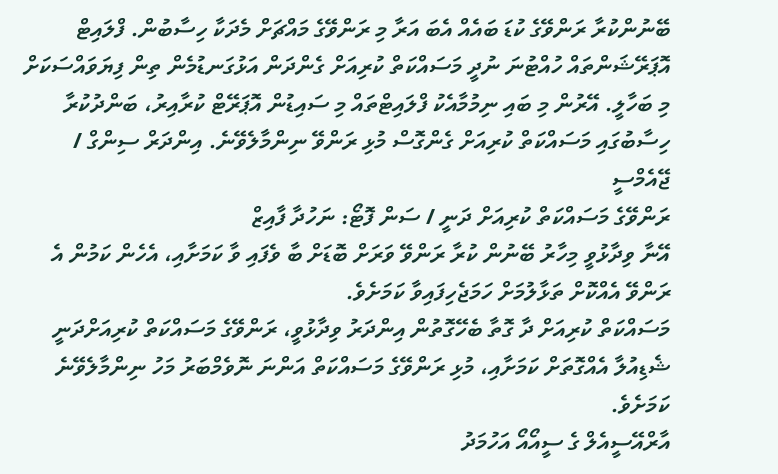ބޭނުންކުރާ ރަންވޭގެ ކުޑަ ބައެއް އެބަ އަރާ މި ރަންވޭގެ މައްޗަށް މެދަކާ ހިސާބުން. ފްލައިޓް އޮޕަރޭޝަންތައް ހުއްޓުނަ ނުދީ މަސައްކަތް ކުރިއަށް ގެންދަން އަޅުގަނޑުމެން ތިން ފިޔަވައްސަކަށް މި ބަހާލީ. އޭރުން މި ބައި ނިމުމާއެކު ފްލައިޓްތައް މި ސައިޑުން އޮޕަރޭޓް ކުރާއިރު، ބަންދުކުރާ ހިސާބުގައި މަސައްކަތް ކުރިއަށް ގެންގޮސް މުޅި ރަންވޭ ނިންމާލެވޭނެ. އިންދަރް ސިންގް / ޖޭއެމްސީ
ރަންވޭގެ މަސައްކަތް ކުރިއަށް ދަނީ / ސަން ފޮޓޯ: ނަހުދާ ފާއިޒް
އޭނާ ވިދާޅުވީ މިހާރު ބޭނުން ކުރާ ރަންވޭ ވަރަށް ބޮޑަށް ބާ ވެފައި ވާ ކަމަށާއި، އެހެން ކަމުން އެ ރަންވޭ އެއްކޮށް ތަޅާލުމަށް ހަމަޖެހިފައިވާ ކަމަށެވެ.
މަސައްކަތް ކުރިއަށް ދާ ގޮތާ ބެހޭގޮތުން އިންދަރު ވިދާޅުވީ، ރަންވޭގެ މަސައްކަތް ކުރިއަށްދަނީ ޝެޑިއުލާ އެއްގޮތަށް ކަމަށާއި، މުޅި ރަންވޭގެ މަސައްކަތް އަންނަ ނޮވެމްބަރު މަހު ނިންމާލެވޭނެ ކަމަށެވެ.
އާރްއޭސީއެލް ގެ ސީއޯއޯ އަހުމަދު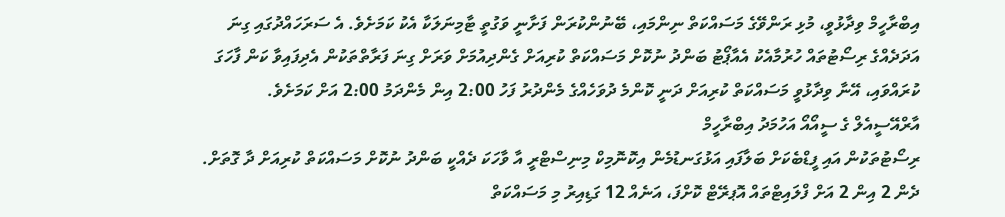އިބްރާހީމް ވިދާޅުވީ، މުޅި ރަންވޭގެ މަސައްކަތް ނިންމައި، ބޭނުންކުރަން ފަށާނީ ވަގުތީ ޓާމިނަލަކާ އެކު ކަމަށެވެ. އެ ސަރަހައްދުގައި ގިނަ އަދަދެއްގެ ރިސޯޓުތައް ހުރުމާއެކު އެއާޕޯޓު ބަންދު ނުކޮށް މަސައްކަތް ކުރިއަށް ގެންދިއުމަށް ވަރަށް ގިނަ ފަރާތްތަކުން އެދިފައިވާ ކަން ފާހަގަ ކުރައްވައި، އޭނާ ވިދާޅުވީ މަސައްކަތް ކުރިއަށް ދަނީ ކޮންމެ ދުވަހެއްގެ މެންދުރު ފަހު 2:00 އިން މެންދަމު 2:00 އަށް ކަމަށެވެ.
އާރްއޭސީއެލް ގެ ސީއޯއޯ އަހުމަދު އިބްރާހީމް
ރިސޯޓުތަކުން އައި ފީޑްބެކަށް ބަލާފައި އަޅުގަނޑުމެން އިކޮނޮމިކް މިނިސްޓްރީ އާ ވާހަކަ ދެއްކީ ބަންދު ނުކޮށް މަސައްކަތް ކުރިއަށް ދާ ގޮތަށް. ދެން 2 އިން 2 އަށް ފްލައިޓްތައް އޮޕރޭޓް ކޮށްފަ، އަނެއް 12 ގަޑިއިރު މި މަސައްކަތް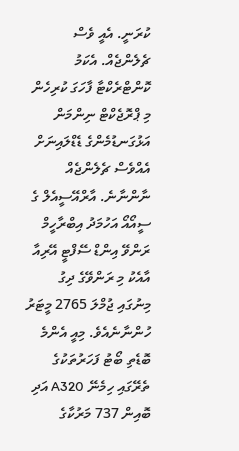ކުރަނީ. އެއީ ވެސް ޗެލެންޖެއް. އެކަމު ކޮންޓްރެކްޓާ ފާހަގަ ކުރިހެން މި ޕްރޮޖެކްޓް ނިންމަން އަޅުގަނޑުމެންގެ ޑެޑްލައިނަށް އެއްވެސް ޗެލެންޖެއް ނާންނާނެ. އާރްއޭސީއެލް ގެ ސީއޯއޯ އަހުމަދު އިބްރާހީމް
ރަންވޭ އިންޑް ސޭފްޓީ އޭރިއާ އާއެކު މި ރަންވޭގެ ދިގު މިނުގައި ޖުމްލަ 2765 މީޓަރު ހުންނާނެއެވެ. މިއީ އެންމެ ބޮޑެތި ބޯޓު ފަހަރުތަކުގެ ތެރޭގައި ހިމެނޭ A320 އަދި ބޮއިން 737 މަރުކާގެ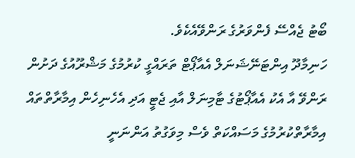ބޯޓު ޖެއްސޭ ފެންވަރުގެ ރަންވޭއެކެވެ.
ހަނިމާދޫ އިންޓަނޭޝަނަލް އެއާޕޯޓް ތަރައްގީ ކުރުމުގެ މަޝްރޫއުގެ ދަށުން ރަންވޭ އާ އެކު އެއާޕޯޓުގެ ޓާމިނަލް އާއި ޖެޓީ އަދި އެހެނިހެން އިމާރާތްތައް އިމާރާތްކުރުމުގެ މަސައްކަތް ވެސް މިވަގުތު އަންނަނީ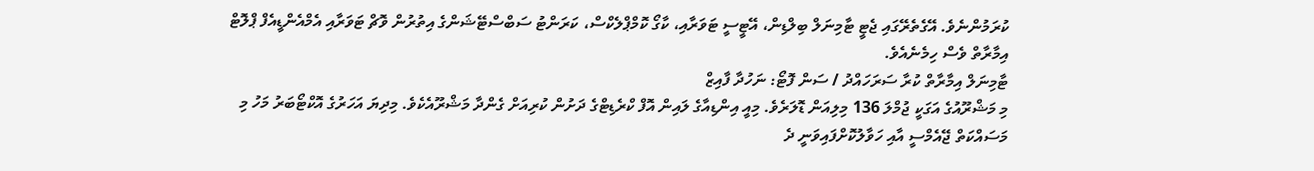ކުރަމުންނެވެ. އޭގެތެރޭގައި ޖެޓީ ޓާމިނަލް ބިލްޑިން، އޭޓީސީ ޓަވަރާއި، ކާގޯ ކޮމްޕްލެކްސް، ކަރަންޓު ސަބްސްޓޭޝަންގެ އިތުރުން ވޮޗް ޓަވަރާއި އެމްއެންޑީއެފް ޕްލޮޓް އިމާރާތް ވެސް ހިމެނެއެވެ.
ޓާމިނަލް އިމާރާތް ކުރާ ސަރަހައްދު / ސަން ފޮޓޯ: ނަހުދާ ފާއިޒް
މި މަޝްރޫއުގެ އަގަކީ ޖުމްލަ 136 މިލިއަން ޑޮލަރެވެ. މިއީ އިންޑިއާގެ ލައިން އޮފް ކްރެޑިޓްގެ ދަށުން ކުރިއަށް ގެންދާ މަޝްރޫއެކެވެ. މިދިޔަ އަހަރުގެ އޮކްޓޯބަރު މަހު މި މަސައްކަތް ޖޭއެމްސީ އާއި ހަވާލުކޮށްފައިވަނީ ދެ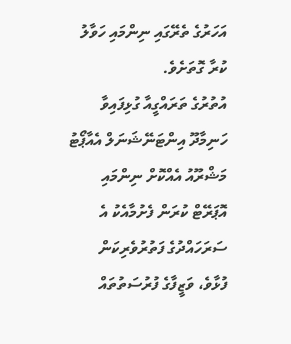އަހަރުގެ ތެރޭގައި ނިންމައި ހަވާލު ކުރާ ގޮތަށެވެ.
އުތުރުގެ ތަރައްގީއާ ގުޅިފައިވާ ހަނިމާދޫ އިންޓަނޭޝަނަލް އެއާޕޯޓު މަޝްރޫއު އެއްކޮށް ނިންމައި އޮޕަރޭޓް ކުރަން ފެށުމާއެކު އެ ސަރަހައްދުގެ ފަތުރުވެރިކަން ފުޅާވެ، ވަޒީފާގެ ފުރުސަތުތައް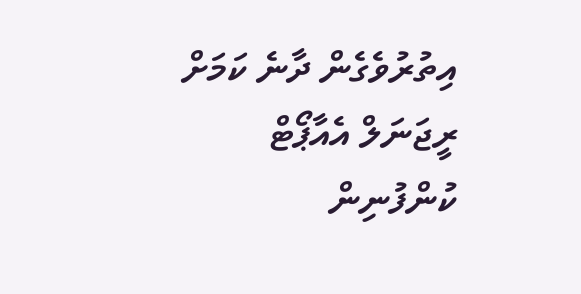އިތުރުވެގެން ދާނެ ކަމަށް ރީޖަނަލް އެއާޕޯޓް ކުންފުނިން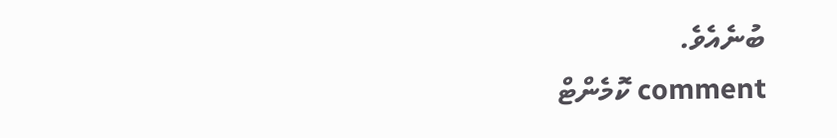ބުނެއެވެ.
comment ކޮމެންޓް